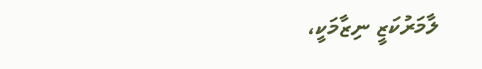ލާމަރުކަޒީ ނިޒާމަކީ،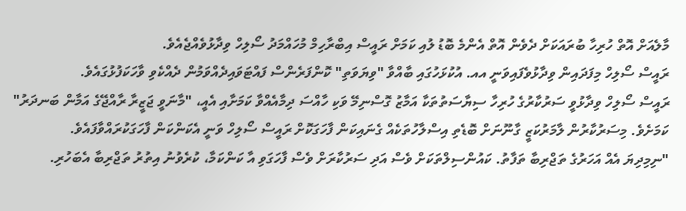މާލެއަށް އޮތް ހުރިހާ ބުރައަކަށް ދެވެން އޮތް އެންމެ ބޮޑު ލުއި ކަމަށް ރައީސް އިބްރާހިމް މުހައްމަދު ސޯލިހް ވިދާޅުވެއްޖެއެވެ.
ރައީސް ސޯލިހް މިފަދައިން ވިދާޅުވެފައިވަނީ އއ. އުކުޅަހުގައި ބާއްވާ "ވިޔަވަތި" ކޮންފަރެންސް ފައްޓަވައިދެއްވަމުން ދެއްކެވި ވާހަކަފުޅުގައެވެ.
ރައީސް ސޯލިހް ވިދާޅުވީ ސަރުކާރުގެ ހުރިހާ ސިޔާސަތުތަކާ އަމާޒު ގޮސްނިމޭ ވަކި ހާއްސަ ދިމާއެއްވާ ކަމަށާއި އެއީ، "މާނަވީ ޖަޒީރާ ރާއްޖޭގެ އަމާން ބަނދަރު" ކަމަށެވެ. މިސަރުކާރުން ލާމަރުކަޒީ ގާނޫނަށް ބޮޑެތި އިސްލާހުތަކެއް ގެނައިކަން ފާހަގަކޮށް ރައީސް ސޯލިހް ވަނީ އެކަންކަން ފާހަގަކުރައްވާފައެވެ.
"ނިމިދިޔަ އެއް އަހަރުގެ ތަޖްރިބާ ތަފާތު. ކައުންސިލްތަކަށް ވެސް އަދި ސަރުކާރަށް ވެސް ފާހަގަވި އާ ކަންކަމާ، ކުރެވުނު އިތުރު ތަޖްރިބާ އެބަހުރި.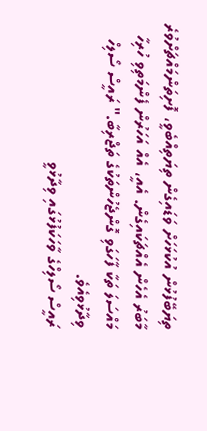ތިޔަބޭފުޅުން އުކުޅަހަށް ވަޑައިގެން ތިޔަތިއްބެވީ، ފޮށިތަންމައްޗަށްވުރެ މާބަރު އެހެން އެއްޗަކައިގެން. އެއީ، އެއް އަހަރުން ފެންމަތިވި ހުރިހާ މައްސަލަ ތަކާ ފާހަގަވި ގޮންޖެހުންތަކުގެ ތަޖްރިބާ." ރައީސް ސޯލިހް ވިދާޅުވިއެވެ.
ރައީސް ސޯލިހްގެ ވާހަކަފުޅުގައި ވިދާޅުވީ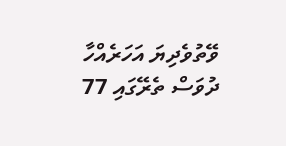ވޭތުވެދިޔަ އަހަރެއްހާ ދުވަސް ތެރޭގައި 77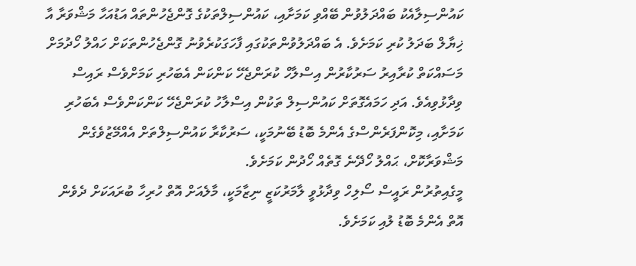ކައުންސިލާއެކު ބައްދަލުވުން ބޭއްވި ކަމަށާއި، ކައުންސިލްތަކުގެ ގޮންޖެހުންތައް އަޑުއަހާ މަޝްވަރާ އާ ޚިޔާލް ބަދަލު ކުރި ކަމަށެވެ. އެ ބައްދަލުވުންތަކުގައި ފާހަގަކުރެވުނު ގޮންޖެހުންތަކަށް ހައްލު ހޯދުމަށް މަސައްކަތް ކުރާއިރު ސަރުކާރުން އިސްލާހް ކުރަންޖެހޭ ކަންކަން އެބަހުރި ކަމަށްވެސް ރައިސް ވިދާޅުވިއެވެ. އަދި ހަމައެގޮތަށް ކައުންސިލް ތަކުން އިސްލާހު ކުރަންޖެހޭ ކަންކަންވެސް އެބަހުރި ކަމަށާއި، މިކޮންފަރެންސްގެ އެންމެ ބޮޑު ބޭނުމަކީ، ސަރުކާރާ ކައުންސިލްތަށް އެއްމޭޒުވެގެން މަޝްވަރާކޮށް، ޙައްލު ހޯދޭނެ ގޮތެއް ހޯދުން ކަމަށެވެ.
މީގެއިތުރުން ރައީސް ސޯލިހް ވިދާޅުވީ ލާމަރުކަޒީ ނިޒާމަކީ، މާލެއަށް އޮތް ހުރިހާ ބުރައަކަށް ދެވެން އޮތް އެންމެ ބޮޑު ލުއި ކަމަށެވެ.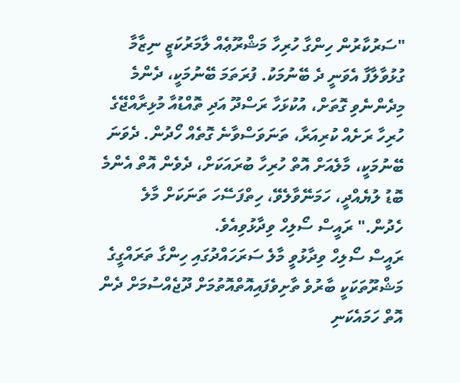"ސަރުކާރުން ހިންގާ ހުރިހާ މަޝްރޫޢެއް ލާމަރުކަޒީ ނިޒާމާ ގުޅުވާލާފާ އެވަނީ ދެ ބޭނުމަކު. ފުރަތަމަ ބޭނުމަކީ، ދެންމެ މިދެންނެވި ގޮތަށް، އުކުޅަހާ ރަސްދޫ އަދި ތޮއްޑުއާ މުޅިރާއްޖޭގެ ހުރިހާ ރަށެއް ކުރިއަރާ، ތަނަވަސްވާނެ ގޮތެއް ހޯދުން. ދެވަނަ ބޭނުމަކީ، މާލެއަށް އޮތް ހުރިހާ ބުރައަކަށް، ދެވެން އޮތް އެންމެ ބޮޑު ލުޔެއްދީ، ހަމަނޭވާލެވޭ، ހިތްފަސޭހަ ތަނަކަށް މާލެ ހެދުން." ރައީސް ސޯލިހް ވިދާޅުވިއެވެ.
ރައީސް ސޯލިހް ވިދާޅުވީ މާލެ ސަރަހައްދުގައި ހިންގާ ތަރައްގީގެ މަޝްރޫތަކަކީ ބާރުވެ ތާށިވެފައިއޮތްއޮތުމަށް ދޫޖެއްސުމަށް ދެން އޮތް ހަމައެކަނި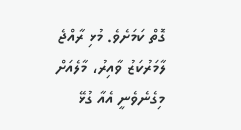ގޮތް ކަމަށެވެ. މުޅި ރާއްޖެ ލާމަރުކަޒު ވާއިރު، މާލެއަށް މިގެނެވެނީ އެއާ ގުޅޭ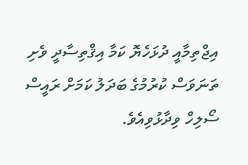އިޖްތިމާއީ ދުޅަހެޔޮ ކަމާ އިޤްތިސާދީ ވެށި ތަނަވަސް ކުރުމުގެ ބަދަލު ކަމަށް ރައީސް ސޯލިހް ވިދާޅުވިއެވެ.